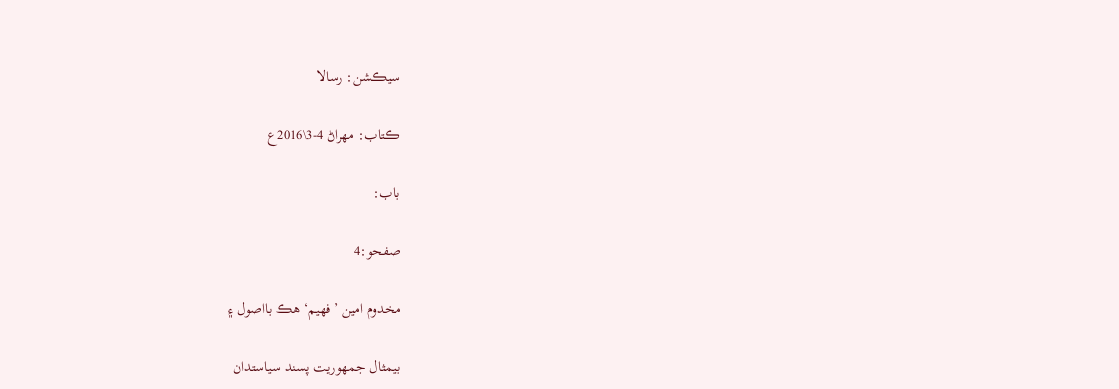سيڪشن: رسالا

ڪتاب: مهراڻ 4-3\2016ع

باب:

صفحو:4

مخدوم امين ’فهيم‘ هڪ بااصول ۽

بيمثال جمهوريت پسند سياستدان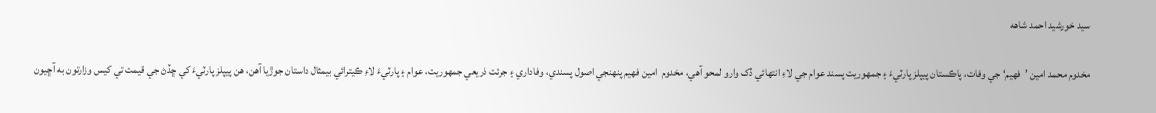سيد خورشيد احمد شاهه

مخدوم محمد امين ’فهيم‘ جي وفات، پاڪستان پيپلز پارٽيءَ ۽ جمهوريت پسند عوام جي لاءِ انتهائي ڏک وارو لمحو آهي، مخدوم  امين فهيم پنهنجي اصول پسندي، وفاداري ۽ جرئت ذريعي جمهوريت، عوام ۽ پارٽيءَ لاءِ ڪيترائي بيمثال داستان جوڙيا آهن، هن پيپلز پارٽيءَ کي ڇڏڻ جي قيمت تي کيس وزارتون به آڇيون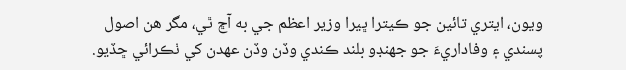ويون، ايتري تائين جو ڪيترا ڀيرا وزير اعظم جي به آڇ ٿي، مگر هن اصول پسندي ۽ وفاداريءَ جو جهنڊو بلند ڪندي وڏن وڏن عهدن کي ٺڪرائي ڇڏيو.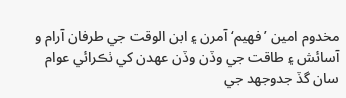مخدوم امين ’فهيم‘ آمرن ۽ ابن الوقت جي طرفان آرام و آسائش ۽ طاقت جي وڏن وڏن عهدن کي ٺڪرائي عوام سان گڏ جدوجهد جي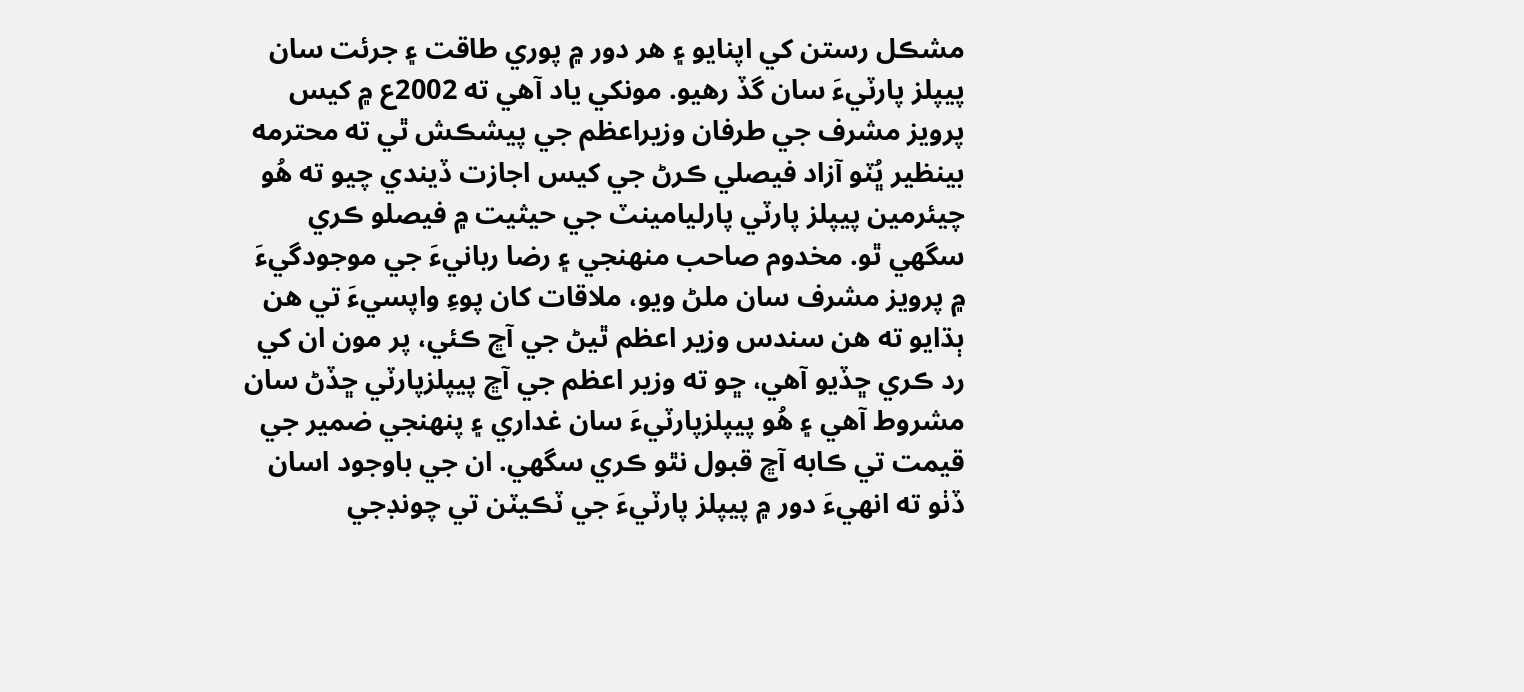مشڪل رستن کي اپنايو ۽ هر دور ۾ پوري طاقت ۽ جرئت سان پيپلز پارٽيءَ سان گڏ رهيو. مونکي ياد آهي ته 2002ع ۾ کيس پرويز مشرف جي طرفان وزيراعظم جي پيشڪش ٿي ته محترمه بينظير ڀُٽو آزاد فيصلي ڪرڻ جي کيس اجازت ڏيندي چيو ته هُو چيئرمين پيپلز پارٽي پارليامينٽ جي حيثيت ۾ فيصلو ڪري سگهي ٿو. مخدوم صاحب منهنجي ۽ رضا ربانيءَ جي موجودگيءَ ۾ پرويز مشرف سان ملڻ ويو، ملاقات کان پوءِ واپسيءَ تي هن ٻڌايو ته هن سندس وزير اعظم ٿيڻ جي آڇ ڪئي، پر مون ان کي رد ڪري ڇڏيو آهي، ڇو ته وزير اعظم جي آڇ پيپلزپارٽي ڇڏڻ سان مشروط آهي ۽ هُو پيپلزپارٽيءَ سان غداري ۽ پنهنجي ضمير جي قيمت تي ڪابه آڇ قبول نٿو ڪري سگهي. ان جي باوجود اسان ڏٺو ته انهيءَ دور ۾ پيپلز پارٽيءَ جي ٽڪيٽن تي چونڊجي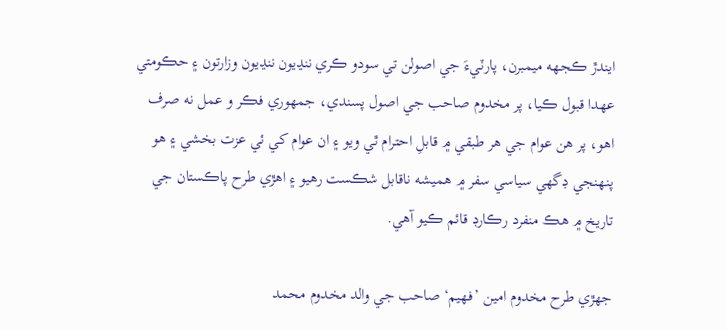ايندڙ ڪجهه ميمبرن، پارٽيءَ جي اصولن تي سودو ڪري ننڍيون ننڍيون وزارتون ۽ حڪومتي عهدا قبول ڪيا، پر مخدوم صاحب جي اصول پسندي، جمهوري فڪر و عمل نه صرف اهو، پر هن عوام جي هر طبقي ۾ قابلِ احترام ٿي ويو ۽ ان عوام کي ئي عزت بخشي ۽ هو پنهنجي ڊگهي سياسي سفر ۾ هميشه ناقابل شڪست رهيو ۽ اهڙي طرح پاڪستان جي تاريخ ۾ هڪ منفرد رڪارڊ قائم ڪيو آهي.

جهڙي طرح مخدوم امين ’فهيم‘ صاحب جي والد مخدوم محمد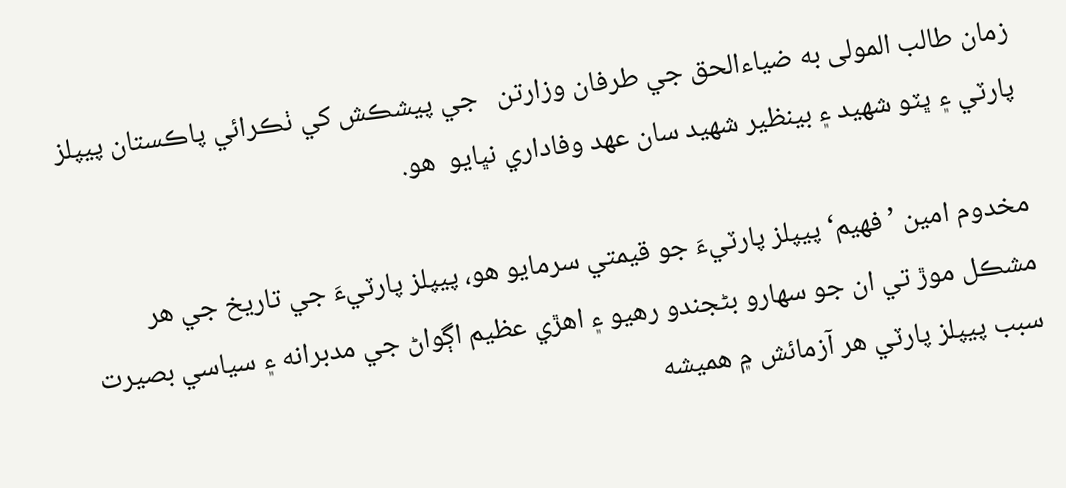زمان طالب المولى به ضياءالحق جي طرفان وزارتن   جي پيشڪش کي ٺڪرائي پاڪستان پيپلز پارٽي ۽ ڀٽو شهيد ۽ بينظير شهيد سان عهد وفاداري نڀايو  هو.

مخدوم امين ’فهيم‘ پيپلز پارٽيءَ جو قيمتي سرمايو هو، پيپلز پارٽيءَ جي تاريخ جي هر مشڪل موڙ تي ان جو سهارو بڻجندو رهيو ۽ اهڙي عظيم اڳواڻ جي مدبرانه ۽ سياسي بصيرت سبب پيپلز پارٽي هر آزمائش ۾ هميشه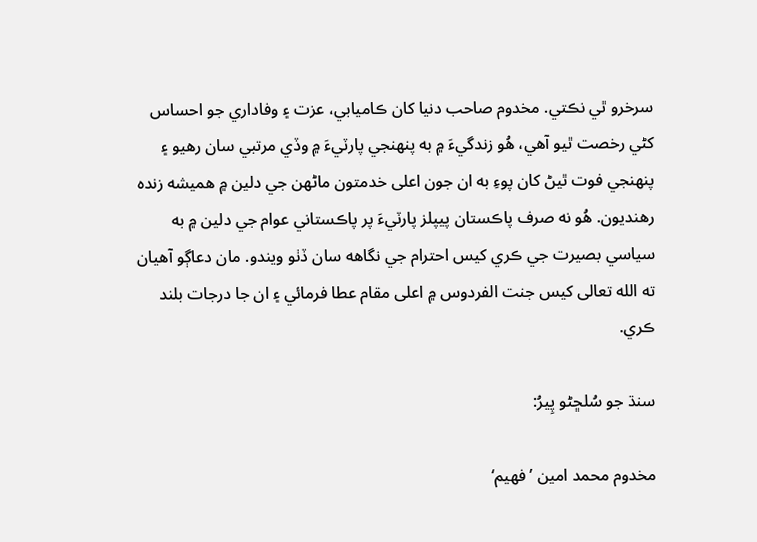سرخرو ٿي نڪتي. مخدوم صاحب دنيا کان ڪاميابي، عزت ۽ وفاداري جو احساس کڻي رخصت ٿيو آهي، هُو زندگيءَ ۾ به پنهنجي پارٽيءَ ۾ وڏي مرتبي سان رهيو ۽ پنهنجي فوت ٿيڻ کان پوءِ به ان جون اعلى خدمتون ماڻهن جي دلين ۾ هميشه زنده رهنديون. هُو نه صرف پاڪستان پيپلز پارٽيءَ پر پاڪستاني عوام جي دلين ۾ به سياسي بصيرت جي ڪري کيس احترام جي نگاهه سان ڏٺو ويندو. مان دعاڳو آهيان ته الله تعالى کيس جنت الفردوس ۾ اعلى مقام عطا فرمائي ۽ ان جا درجات بلند ڪري.

سنڌ جو سُلڇڻو پِيرُ:

مخدوم محمد امين ’فهيم‘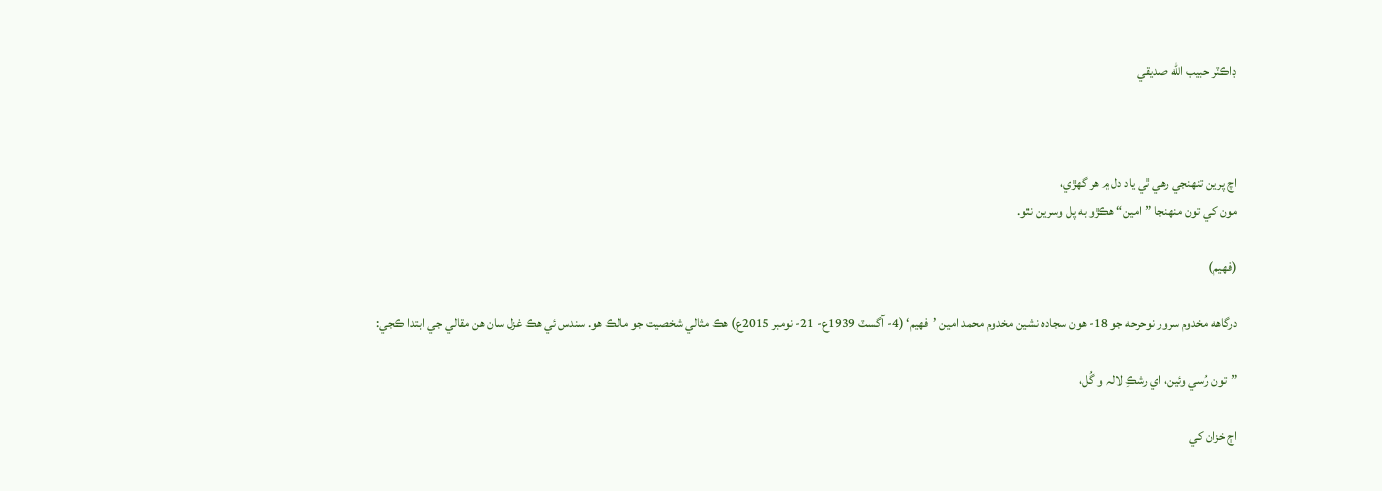ڊاڪٽر حبيب الله صديقي



اچ پرين تنهنجي رهي ٿي ياد دل ۾ هر گهڙي،
مون کي تون منهنجا ”امين“ هڪڙو به پل وسرين نٿو.

(فهيم)

درگاهه مخدوم سرور نوحرحه جو 18- هون سجاده نشين مخدوم محمد امين ’فهيم‘ (4- آگسٽ 1939ع- 21- نومبر 2015ع) هڪ مثالي شخصيت جو مالڪ هو. سندس ئي هڪ غزل سان هن مقالي جي ابتدا ڪجي:

”تون رُسي وئين، اي رشڪِ لالہ و گُل،

اڄ خزان کي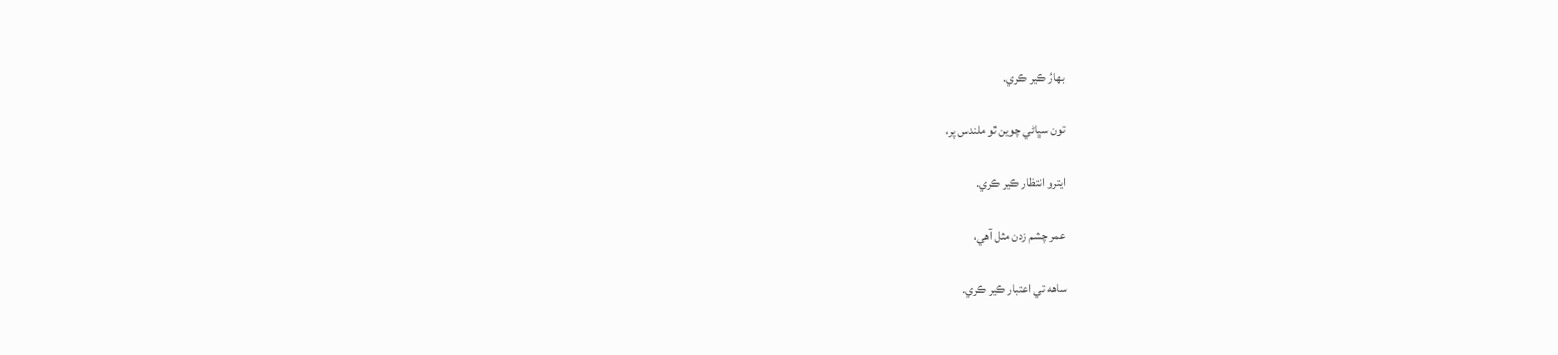بهارُ ڪير ڪري.

تون سڀاڻي چوين ٿو ملندس پر،

ايترو انتظار ڪير ڪري.

عمر چشم زدن مثل آهي،

ساهه تي اعتبار ڪير ڪري.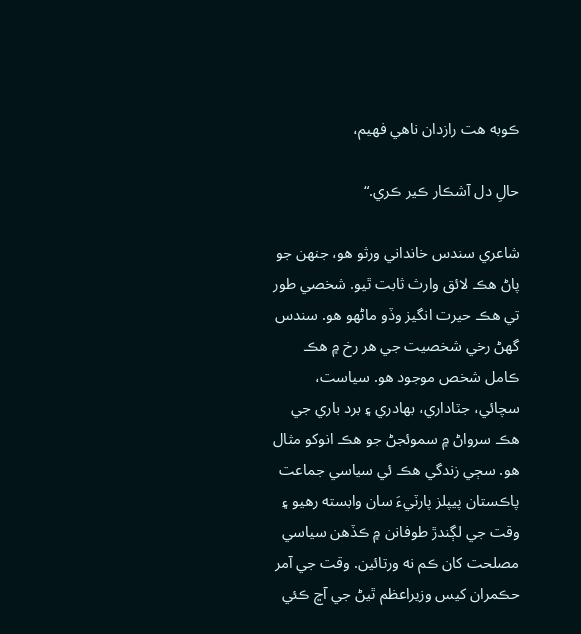ڪوبه هت رازدان ناهي فهيم،

حالِ دل آشڪار ڪير ڪري.“

شاعري سندس خانداني ورثو هو، جنهن جو پاڻ هڪ لائق وارث ثابت ٿيو. شخصي طور تي هڪ حيرت انگيز وڏو ماڻهو هو. سندس گهڻ رخي شخصيت جي هر رخ ۾ هڪ ڪامل شخص موجود هو. سياست، سچائي، جٽاداري، بهادري ۽ برد باري جي هڪ سرواڻ ۾ سموئجڻ جو هڪ انوکو مثال هو. سڄي زندگي هڪ ئي سياسي جماعت پاڪستان پيپلز پارٽيءَ سان وابسته رهيو ۽ وقت جي لڳندڙ طوفانن ۾ ڪڏهن سياسي مصلحت کان ڪم نه ورتائين. وقت جي آمر حڪمران کيس وزيراعظم ٿيڻ جي آڇ ڪئي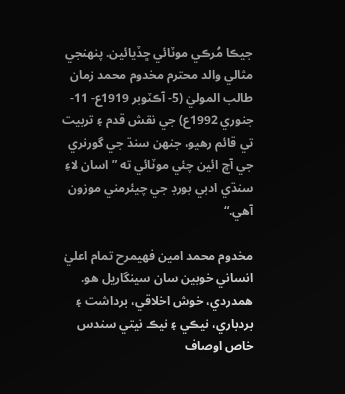جيڪا مُرڪي موٽائي ڇڏيائين. پنهنجي مثالي والد محترم مخدوم محمد زمان طالب الموليٰ (5- آڪٽوبر 1919ع- 11- جنوري 1992ع) جي نقش قدم ۽ تربيت تي قائم رهيو، جنهن سنڌ جي گورنري جي آڇ ائين چئي موٽائي ته ”اسان لاءِ سنڌي ادبي بورڊ جي چيئرمني موزون آهي.“

مخدوم محمد امين فهيمرح تمام اعليٰ انساني خوبين سان سينگاريل هو. همدردي، خوش اخلاقي، برداشت ۽ بردباري، نيڪي ۽ نيڪ نيتي سندس خاص اوصاف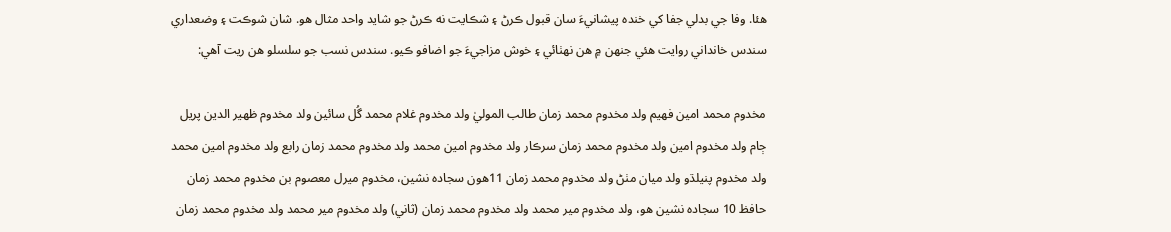هئا. وفا جي بدلي جفا کي خنده پيشانيءَ سان قبول ڪرڻ ۽ شڪايت نه ڪرڻ جو شايد واحد مثال هو. شان شوڪت ۽ وضعداري سندس خانداني روايت هئي جنهن ۾ هن نهٺائي ۽ خوش مزاجيءَ جو اضافو ڪيو. سندس نسب جو سلسلو هن ريت آهي:

مخدوم محمد امين فهيم ولد مخدوم محمد زمان طالب الموليٰ ولد مخدوم غلام محمد گُل سائين ولد مخدوم ظهير الدين پريل ڄام ولد مخدوم امين ولد مخدوم محمد زمان سرڪار ولد مخدوم امين محمد ولد مخدوم محمد زمان رابع ولد مخدوم امين محمد ولد مخدوم پنيلڌو ولد ميان مٺڻ ولد مخدوم محمد زمان 11هون سجاده نشين، مخدوم ميرل معصوم بن مخدوم محمد زمان حافظ 10 سجاده نشين هو، ولد مخدوم مير محمد ولد مخدوم محمد زمان (ثاني) ولد مخدوم مير محمد ولد مخدوم محمد زمان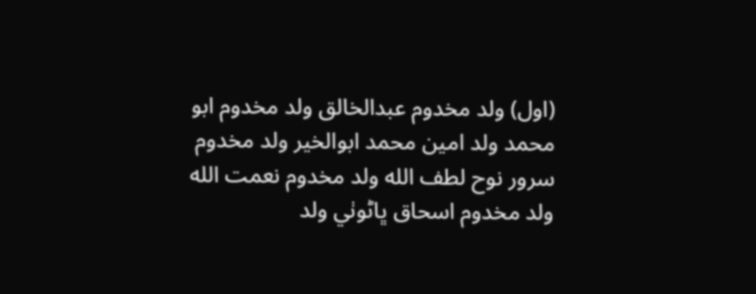(اول) ولد مخدوم عبدالخالق ولد مخدوم ابو محمد ولد امين محمد ابوالخير ولد مخدوم سرور نوح لطف الله ولد مخدوم نعمت الله ولد مخدوم اسحاق ڀاڻوٺي ولد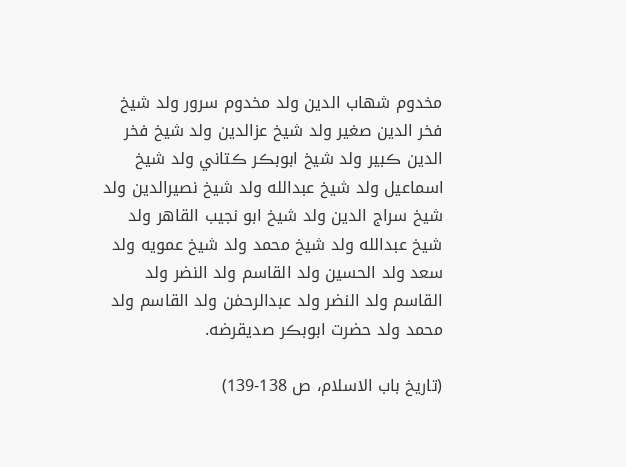مخدوم شهاب الدين ولد مخدوم سرور ولد شيخ فخر الدين صغير ولد شيخ عزالدين ولد شيخ فخر الدين ڪبير ولد شيخ ابوبڪر ڪتاني ولد شيخ اسماعيل ولد شيخ عبدالله ولد شيخ نصيرالدين ولد شيخ سراج الدين ولد شيخ ابو نجيب القاهر ولد شيخ عبدالله ولد شيخ محمد ولد شيخ عمويه ولد سعد ولد الحسين ولد القاسم ولد النضر ولد القاسم ولد النضر ولد عبدالرحمٰن ولد القاسم ولد محمد ولد حضرت ابوبڪر صديقرضه.

(تاريخ باب الاسلام، ص 138-139)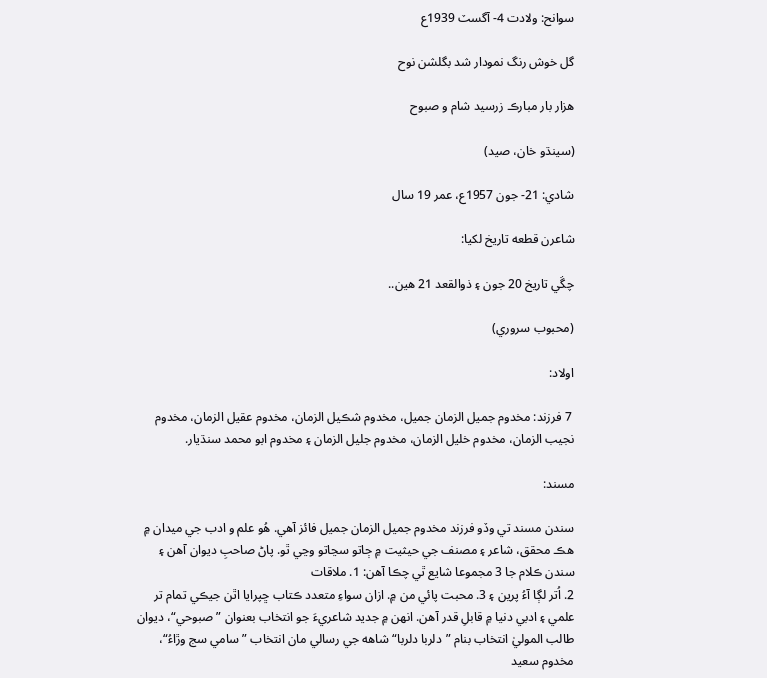سوانح: ولادت 4- آگسٽ 1939ع

گل خوش رنگ نمودار شد بگلشن نوح

هزار بار مبارڪ زرسيد شام و صبوح

(سينڌو خان، صيد)

شادي: 21- جون 1957ع، عمر 19 سال

شاعرن قطعه تاريخ لکيا:

چڱي تاريخ 20 جون ۽ ذوالقعد 21 هين..

(محبوب سروري)

اولاد:

 7 فرزند: مخدوم جميل الزمان جميل، مخدوم شڪيل الزمان، مخدوم عقيل الزمان، مخدوم نجيب الزمان، مخدوم خليل الزمان، مخدوم جليل الزمان ۽ مخدوم ابو محمد سنڌيار.

مسند:

سندن مسند تي وڏو فرزند مخدوم جميل الزمان جميل فائز آهي. هُو علم و ادب جي ميدان ۾ هڪ محقق، شاعر ۽ مصنف جي حيثيت ۾ ڄاتو سڃاتو وڃي ٿو. پاڻ صاحبِ ديوان آهن ۽ سندن ڪلام جا 3 مجموعا شايع ٿي چڪا آهن: 1. ملاقات
2. اُتر لڳا آءُ پرين ۽ 3. محبت پائي من ۾. ازان سواءِ متعدد ڪتاب ڇپرايا اٿن جيڪي تمام تر علمي ۽ ادبي دنيا ۾ قابلِ قدر آهن. انهن ۾ جديد شاعريءَ جو انتخاب بعنوان ”صبوحي“، ديوان طالب الموليٰ انتخاب بنام ”دلربا دلربا“ شاهه جي رسالي مان انتخاب ”سامي سج وڙاءُ“، مخدوم سعيد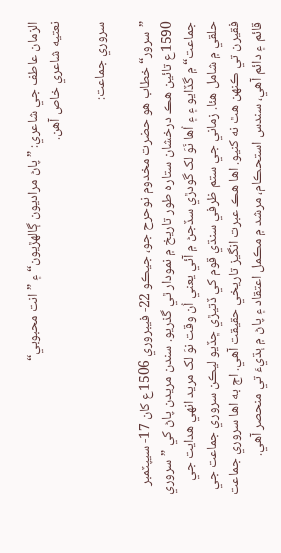الزمان عاطف جي شاعري: ”پاڻ مراديون ڳالهڙيون“ ۽ ”انت محبوبي“
نعتيه شاعري خاص آهن.

سروري جماعت:

”سرور“ خطاب هو حضرت مخدوم نوحرح جو، جيڪو 22- فيبروري 1506ع کان 17- سيپٽمبر 1590ع تائين هڪ درخشان ستاره طور تاريخ ۾ نمودار ٿي گذريو. سندن مريدن پاڻ کي ”سروري جماعت“ ۾ گڏايو ۽ ۽ اُها نَوَ لک گودڙي سڏجڻ ۾ آئي يعني اُن وقت نوَ لک مريد انهي هدايت جي حلقي ۾ شامل هئا. زماني جي ستم ظرفي سنڌي قوم کي ڏتيڙي ڇڏيو ليڪن سروري جماعت جي فقيرن تي ڪنهن هٿ نه کنيو. اها هڪ عبرت انگيز تاريخي حقيقت آهي. اڄ به اها سروري جماعت قائم ۽ دائم آهي، سندس استحڪام، مرشد ۾ مڪمل اعتقاد ۽ پاڻ ۾ ٻڌيءَ تي منحصر آهي.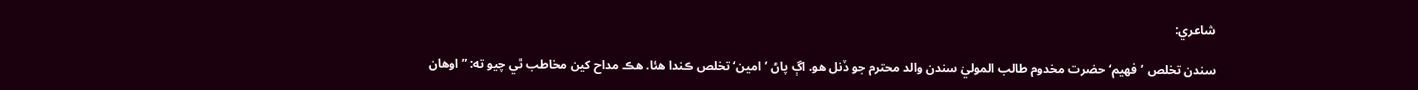شاعري:

سندن تخلص ’فهيم‘ حضرت مخدوم طالب الموليٰ سندن والد محترم جو ڏنل هو. اڳ پاڻ ’امين‘ تخلص ڪندا هئا. هڪ مداح کين مخاطب ٿي چيو ته: ”اوهان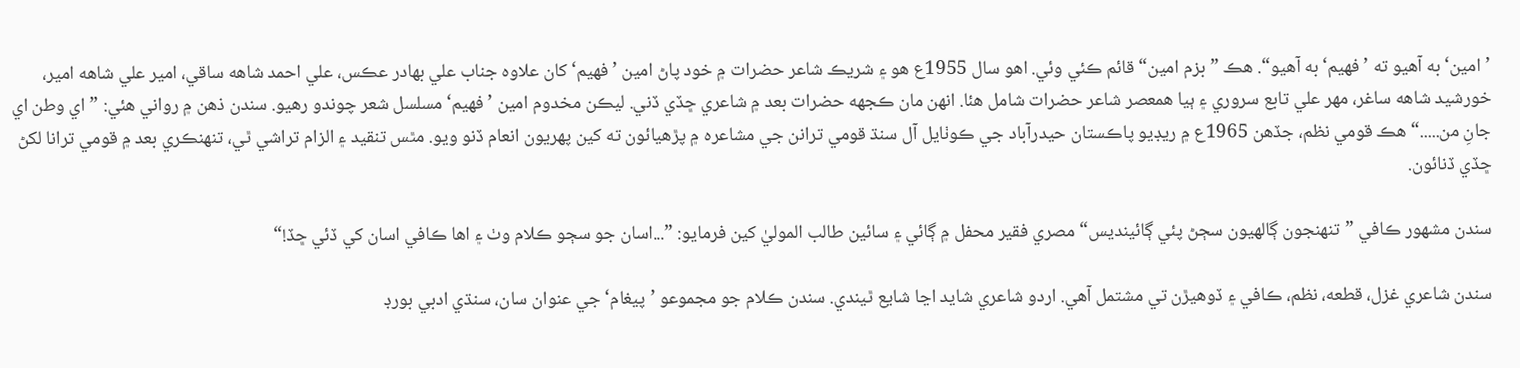’امين‘ به آهيو ته ’فهيم‘ به آهيو“. هڪ ”بزم امين“ قائم ڪئي وئي. اهو سال 1955ع هو ۽ شريڪ شاعر حضرات ۾ خود پاڻ امين ’فهيم‘ کان علاوه جناب علي بهادر عڪس، علي احمد شاهه ساقي، امير علي شاهه امير، خورشيد شاهه ساغر، مهر علي تابع سروري ۽ ٻيا همعصر شاعر حضرات شامل هئا. انهن مان ڪجهه حضرات بعد ۾ شاعري ڇڏي ڏني. ليڪن مخدوم امين ’فهيم‘ مسلسل شعر چوندو رهيو. سندن ذهن ۾ رواني هئي: ”اي وطن اي جانِ من.....“ هڪ قومي نظم، جڏهن 1965ع ۾ ريڊيو پاڪستان حيدرآباد جي ڪوٺايل آل سنڌ قومي ترانن جي مشاعره ۾ پڙهيائون ته کين پهريون انعام ڏنو ويو. مٿس تنقيد ۽ الزام تراشي ٿي، تنهنڪري بعد ۾ قومي ترانا لکڻ ڇڏي ڏنائون.

سندن مشهور ڪافي ”تنهنجون ڳالهيون سڄڻ پئي ڳائينديس“ مصري فقير محفل ۾ ڳائي ۽ سائين طالب الموليٰ کين فرمايو: ”...اسان جو سڄو ڪلام وٺ ۽ اها ڪافي اسان کي ڏئي ڇڏ!“

سندن شاعري غزل، قطعه، نظم، ڪافي ۽ ڏوهيڙن تي مشتمل آهي. اردو شاعري شايد اڃا شايع ٿيندي. سندن ڪلام جو مجموعو ’پيغام‘ جي عنوان سان، سنڌي ادبي بورڊ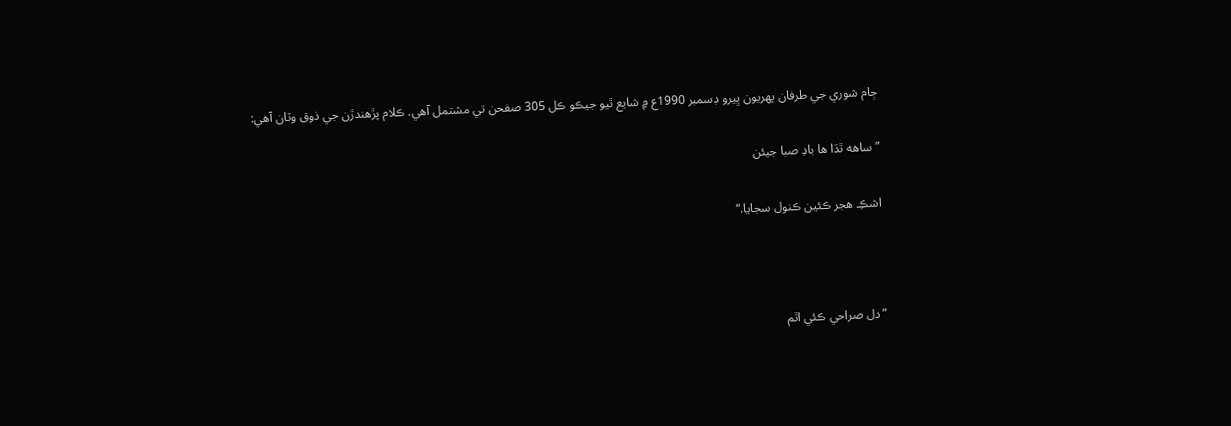ڄام شوري جي طرفان پهريون ڀيرو ڊسمبر 1990ع ۾ شايع ٿيو جيڪو ڪل 305 صفحن تي مشتمل آهي. ڪلام پڙهندڙن جي ذوق وٽان آهي:

”ساهه ٿڌا ها بادِ صبا جيئن

اشڪِ هجر ڪئين ڪنول سجايا.“



”دل صراحي ڪئي اٿم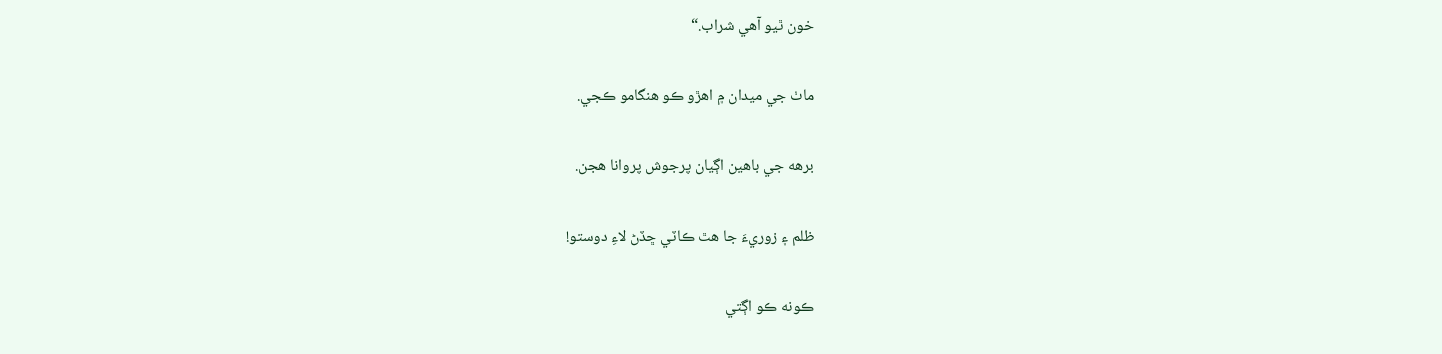خون ٿيو آهي شراب.“

ماٺ جي ميدان ۾ اهڙو ڪو هنگامو ڪجي.

برهه جي باهين اڳيان پرجوش پروانا هجن.

ظلم ۽ زوريءَ جا هٿ ڪاٽي ڇڏڻ لاءِ دوستو!

ڪونه ڪو اڳتي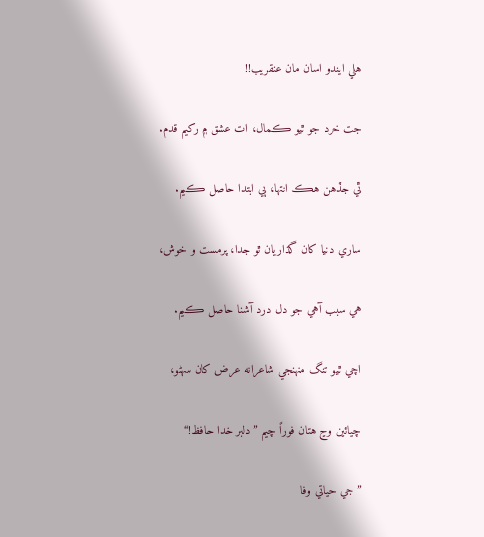هلي ايندو اسان مان عنقريب!!

جت خرد جو ٿيو ڪمال، ات عشق ۾ رکيم قدم.

ٿي جڏهن هڪ انتها، ٻي ابتدا حاصل ڪيم.

ساري دنيا کان گذاريان ٿو جدا، پرمست و خوش،

هي سبب آهي جو دل درد آشنا حاصل ڪيم.

اچي ٿيو تنگ منهنجي شاعرانه عرض کان سهڻو،

چيائين وڃ هتان فوراً چيم ”دلبر خدا حافظ!“

”جي حياتي وفا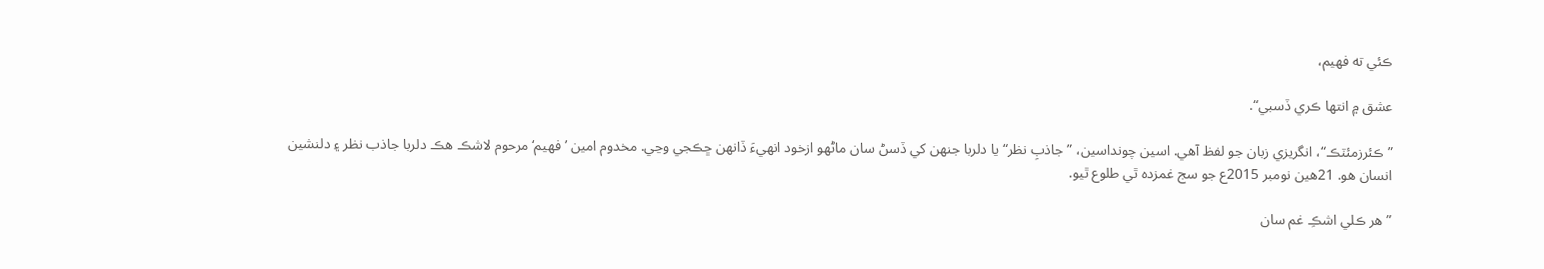ڪئي ته فهيم،

عشق ۾ انتها ڪري ڏسبي“.

”ڪئرزمئٽڪ“، انگريزي زبان جو لفظ آهي. اسين چونداسين، ”جاذبِ نظر“ يا دلربا جنهن کي ڏسڻ سان ماڻهو ازخود انهيءَ ڏانهن ڇڪجي وڃي. مخدوم امين ’فهيم‘ مرحوم لاشڪ هڪ دلربا جاذب نظر ۽ دلنشين انسان هو. 21هين نومبر 2015ع جو سج غمزده ٿي طلوع ٿيو.

”هر ڪلي اشڪِ غم سان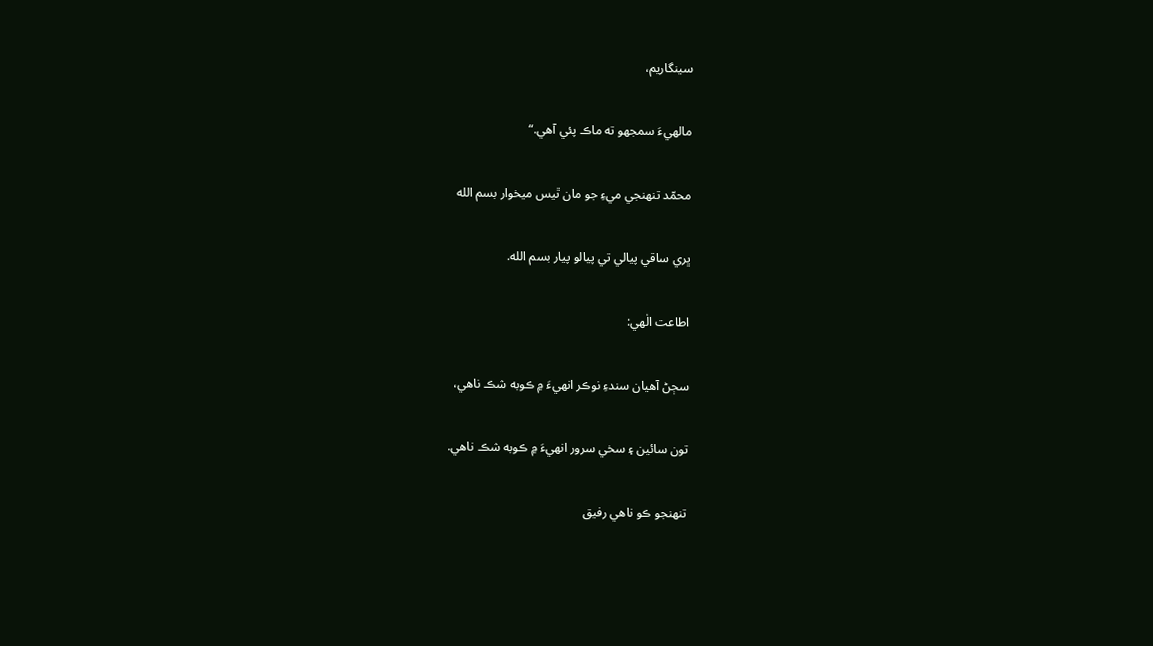سينگاريم،

مالهيءَ سمجهو ته ماڪ پئي آهي.“

محمّد تنهنجي ميءِ جو مان ٿيس ميخوار بسم الله

ڀري ساقي پيالي تي پيالو پيار بسم الله.

اطاعت الٰهي:

سڄڻ آهيان سندءِ نوڪر انهيءَ ۾ ڪوبه شڪ ناهي،

تون سائين ۽ سخي سرور انهيءَ ۾ ڪوبه شڪ ناهي.

تنهنجو ڪو ناهي رفيق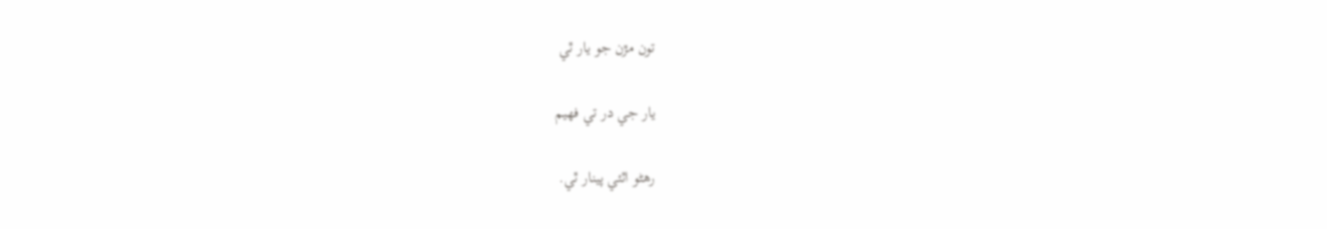تون مڙن جو يار ٿي

يار جي در تي فهيم

رهڻو اٿئي پينار ٿي.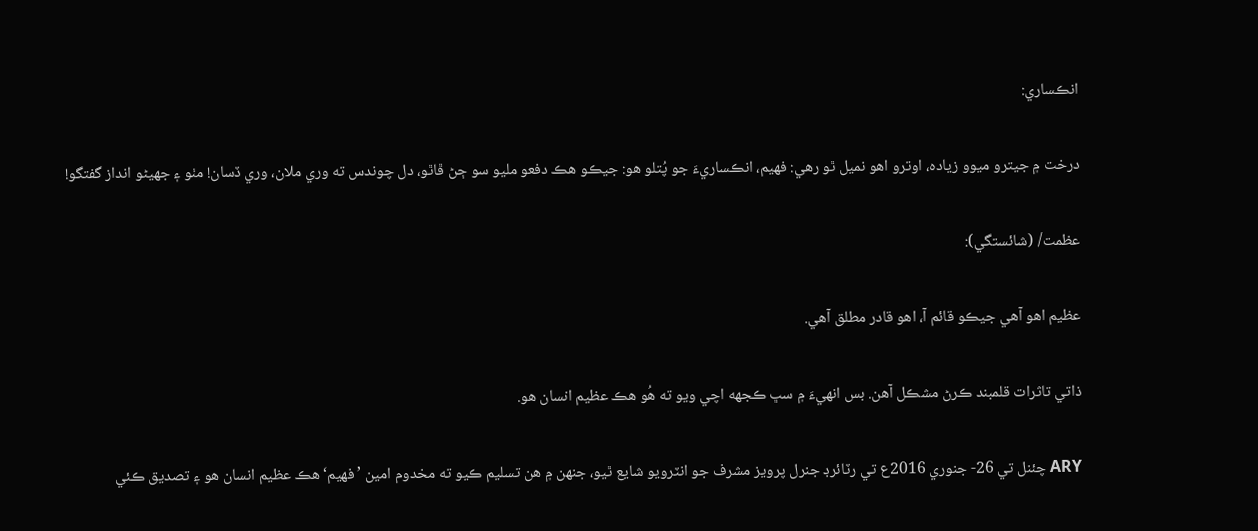انڪساري:

درخت ۾ جيترو ميوو زياده، اوترو اهو نميل ٿو رهي: فهيم، انڪساريءَ جو پُتلو هو: جيڪو هڪ دفعو مليو سو ڄڻ ڦاٿو، دل چوندس ته وري ملان، وري ڏسان! مٺو ۽ جهيڻو انداز گفتگو!

عظمت/ (شائستگي):

عظيم اهو آهي جيڪو قائم آ، اهو قادر مطلق آهي.

ذاتي تاثرات قلمبند ڪرڻ مشڪل آهن. بس انهيءَ ۾ سڀ ڪجهه اچي ويو ته هُو هڪ عظيم انسان هو.

ARY چئنل تي 26- جنوري 2016ع تي رٽائرڊ جنرل پرويز مشرف جو انٽرويو شايع ٿيو، جنهن ۾ هن تسليم ڪيو ته مخدوم امين ’فهيم‘ هڪ عظيم انسان هو ۽ تصديق ڪئي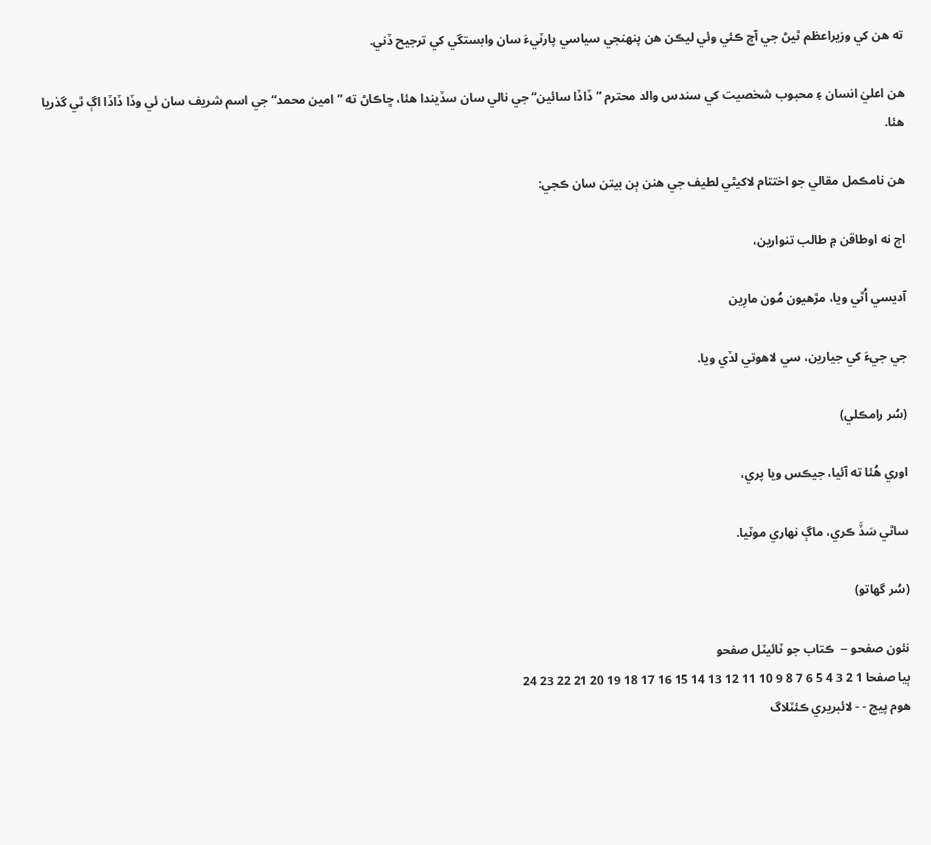ته هن کي وزيراعظم ٿيڻ جي آڇ ڪئي وئي ليڪن هن پنهنجي سياسي پارٽيءَ سان وابستگي کي ترجيح ڏني.

هن اعليٰ انسان ۽ محبوب شخصيت کي سندس والد محترم ”ڏاڏا سائين“ جي نالي سان سڏيندا هئا، ڇاڪاڻ ته ”امين محمد“ جي اسم شريف سان ئي وڏا ڏاڏا اڳ ٿي گذريا هئا.

هن نامڪمل مقالي جو اختتام لاکيڻي لطيف جي هنن ٻن بيتن سان ڪجي:

اڄ نه اوطاقن ۾ طالب تنوارين،

آديسي اُٿي ويا، مڙهيون مُون مارِين

جي جيءَ کي جيارين، سي لاهوتي لڏي ويا.

(سُر رامڪلي)

اوري هُئا ته آئيا، جيڪس ويا پري،

ساٿي سَڏَ ڪري، ماڳ نهاري موٽيا.

(سُر گهاتو)

نئون صفحو --  ڪتاب جو ٽائيٽل صفحو
ٻيا صفحا 1 2 3 4 5 6 7 8 9 10 11 12 13 14 15 16 17 18 19 20 21 22 23 24
هوم پيج - - لائبريري ڪئٽلاگ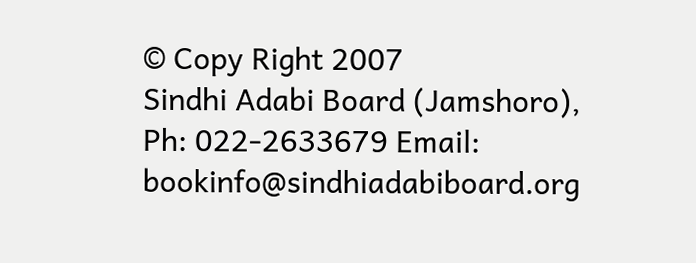© Copy Right 2007
Sindhi Adabi Board (Jamshoro),
Ph: 022-2633679 Email: bookinfo@sindhiadabiboard.org